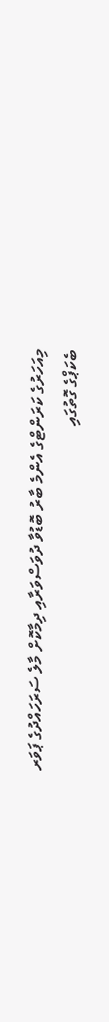މިއަހަރުގެ ކަރަންޓްގެ އެންމެ ބާރު ބޮޑުވާ ދުވަސްވަރާއި ދިމާކޮށް މާލެ ސަރަހައްދުގެ ޕަވަރ ބެކަޕްގެ ގޮތުގައި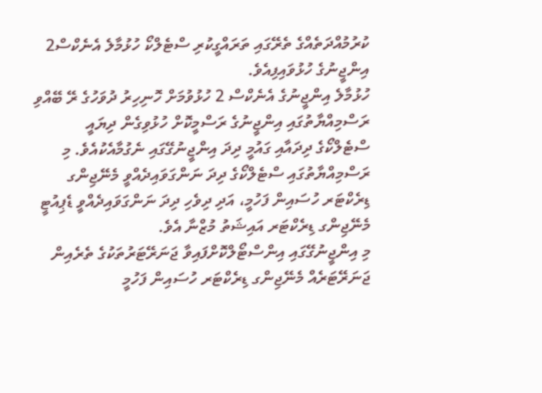ކުރުމުއްދަތެއްގެ ތެރޭގައި ތަރައްގީކުރި ސްޓެލްކޯ ހުޅުމާލެ އެނެކްސް2 އިންޖީނުގެ ހުޅުވައިފިއެވެ.
ހުޅުމާލެ އިންޖީނުގެ އެނެކްސް 2 ހުޅުވުމަށް ހޮނިހިރު ދުވަހުގެ ރޭ ބޭއްވި ރަސްމިއްޔާތުގައި އިންޖީނުގެ ރަސްމީކޮށް ހުޅުވިގެން ދިޔައީ ސްޓެލްކޯގެ ދިދައާއި ގައުމީ ދިދަ އިންޖީނުގޭގައި ނެގުމާއެކުއެވެ. މި ރަސްމިއްޔާތުގައި ސްޓެލްކޯގެ ދިދަ ނަންގަވައިދެއްވީ މެނޭޖިންގ ޑިރެކްޓަރ ހުސައިން ފަހުމީ، އަދި ދިވެހި ދިދަ ނަންގަވައިދެއްވީ ޑެޕިއުޓީ މެނޭޖިންގ ޑިރެކްޓަރ އައިޝަތު މުޒްނާ އެވެ.
މި އިންޖީނުގޭގައި އިންސްޓޯލްކޮށްފައިވާ ޖަނަރޭޓަރުތަކުގެ ތެރެއިން ޖަނަރޭޓަރެއް މެނޭޖިންގ ޑިރެކްޓަރ ހުސައިން ފަހުމީ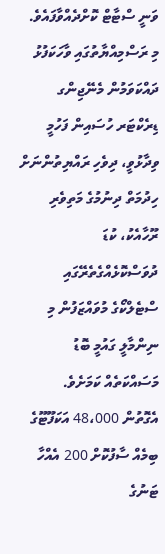ވަނީ ސްޓާޓް ކޮށްދެއްވާފައެވެ.
މި ރަސްމިއްޔާތުގައި ވާހަކަފުޅު ދައްކަވަމުން މެނޭޖިންގ ޑިރެކްޓަރ ހުސައިން ފަހުމީ ވިދާޅުވީ، ދިވެހި ރައްޔިތުންނަށް ހިދުމަތް ދިނުމުގެ މަތިވެރި ރޫހާއެކު، ކުޑަ ދުވަސްކޮޅެއްގެތެރޭގައި ސްޓެލްކޯގެ މުވައްޒަފުން މި ނިންމާލީ ގައުމީ ބޮޑު މަސައްކަތެއް ކަމަށެވެ.
އެގޮތުން 48،000 އަކަފޫޓޫގެ ބިމެއް ސާފުކޮށް 200 އެއްހާ ޓަނުގެ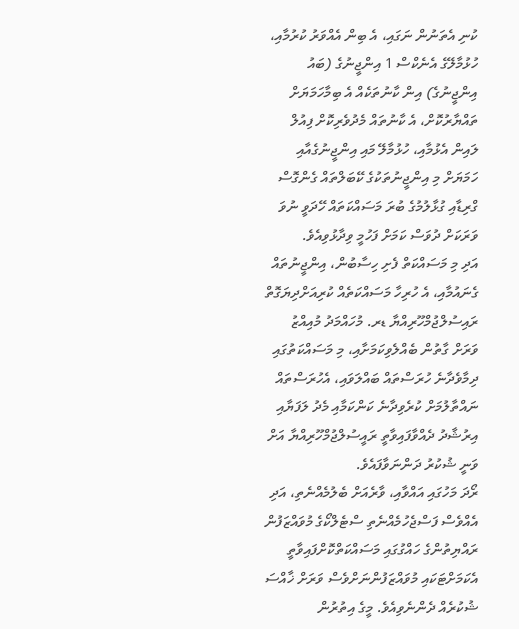ކުނި އެތަނުން ނަގައި، އެ ބިން އެއްވަރު ކުރުމާއި، ހުޅުމާލޭގެ އެނެކްސް 1 އިންޖީނުގެ (ބައު އިންޖީނުގެ) އިން ކާނުތަކެއް އެ ބިމާހަމަޔަށް ތައްޔާރުކޮށް، އެ ކާނުތައް މެދުވެރިކޮށް ފިއުލް ލައިން އެޅުމާއި، ހުޅުމާލޭ މައި އިންޖީނުގެއާއި ހަމަޔަށް މި އިންޖީނުތަކުގެ ކޭބަލްތައް ގެންގޮސް ގްރިޑާއި ގުޅާލުމުގެ ބުރަ މަސައްކަތައް ހޭދަވީ ނުވަ ވަރަކަށް ދުވަސް ކަމަށް ފަހުމީ ވިދާޅުވިއެވެ.
އަދި މި މަސައްކަތް ފެށި ހިސާބުން، އިންޖީނުތައް ގެނައުމާއި، އެ ހުރިހާ މަސައްކަތެއް ކުރިއަށްދިޔަގޮތް ރައިސުލްޖުމްހޫރިއްޔާ ޑރ. މުހައްމަދު މުއިއްޒު ވަރަށް ގާތުން ބެއްލެވިކަމަށާއި، މި މަސައްކަތުގައި ދިމާވެދާނެ ހުރަސްތައް ބައްލަވައި، އެހުރަސްތައް ނައްތާލުމަށް ކުރެވިދާނެ ކަންކަމާއި މެދު ލަފަޔާއި އިރުޝާދު ދެއްވާފައިވާތީ ރައީސުލްޖުމްހޫރިއްޔާ އަށް ވަނީ ޝުކުރު ދަންނަވާފައެވެ.
ރޯދަ މަހުގައި އައްވާއި، ވާރެއަށް ބެލުމެއްނެތި، އަދި އެއްވެސް ފަސްޖެހުމެއްނެތި ސްޓެލްކޯގެ މުވައްޒަފުން ރައްޔިތުންގެ ހައްގުގައި މަސައްކަތްކޮށްފައިވާތީ އެކަމަށްޓަކައި މުވައްޒަފުންނަށްވެސް ވަރަށް ޚާއްސަ ޝުކުރެއް ދެންނެވިއެވެ. މީގެ އިތުރުން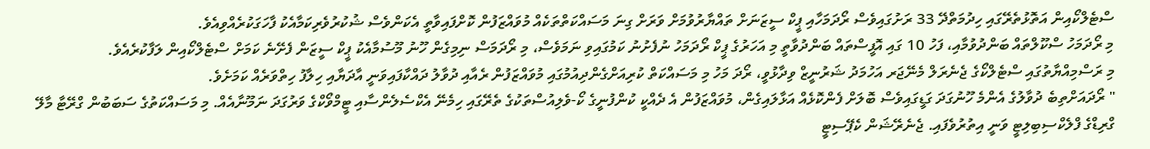ސްޓެލްކޯއިން އަތޮޅުތެރޭގައި ހިދުމަތްދޭ 33 ރަށުގައިވެސް ރޯދަމަހާއި ޕީކް ސީޒަނަށް ތައްޔާރުވުމަށް ވަރަށް ގިނަ މަސައްކަތްތަކެއް މުވައްޒަފުން ކޮށްފައިވާތީ އެކަންވެސް ޝުކުރުވެރިކަމާއެކު ފާހަގަކުރެއްވިއެވެ.
މި ރޯދަމަހު ސްކޫލްތައް ބަންދުވުމާއި، ފަހު 10 ގައި އޮފީސްތައް ބަންދުވާތީ މި އަހަރުގެ ޕީކް ރޯދަމަހު ނުފެށުނު ކަމުގައިވި ނަމަވެސް، މި ރޯދަމަސް ނިމިގެން ހޫނު މޫސުމާއެކު ޕީކް ސީޒަން ފެށޭނެ ކަމަށް ސްޓެލްކޯއިން ލަފާކުރެއެވެ.
މި ރަސްމިއްޔާތުގައި ސްޓެލްކޯގެ ޖެނެރަލް މެނޭޖަރ އަހުމަދު ޝަރުނީޒް ވިދާޅުވީ، ރޯދަ މަހު މި މަސައްކަތް ކުރިއަށްގެންދިއުމުގައި މުވައްޒަފުން ރެއާއި ދުވާލު ދައްކާފައިވަނީ އާދަޔާއި ހިލާފު ހިތްވަރެއް ކަމަށެވެ.
" ރޯދައަށްތިބެ ދުވާލުގެ އެންމެ ހޫނުގަދަ ގަޑީގައިވެސް ބޮލަށް ފެންކޮޅެއް އަޅާލައިގެން، މުވައްޒަފުން އެ ދެއްކީ ކުންފުނީގެ ކޯ-ވެލިއުސްތަކުގެ ތެރޭގައި ހިމެނޭ އެކްސެލެންސާއި ޓީމްވޯކްގެ ވަރުގަދަ ނަމޫނާއެއް. މި މަސައްކަތުގެ ސަބަބުން ގްރޭޓާ މާލޭ ގްރިޑްގެ ފްލެކްސިބިލިޓީ ވަނީ އިތުރުވެފައި. ޖެނެރޭޝަން ކެޕޭސިޓީ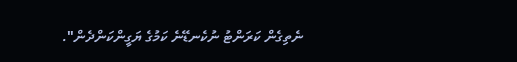ނެތިގެން ކަރަންޓު ނުކެނޑޭނެ ކަމުގެ ޔަގީންކަންދެން".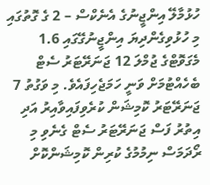ހުޅުމާލޭ އިންޖީނުގެ އެނެކްސް – 2 ގެ ގޮތުގައި މި ހުޅުވިގެންދިޔަ އިންޖީނުގޭގައި 1.6 މެގަވޮޓްގެ ޖުމްލަ 12 ޖަނަރޭޓަރު ސެޓް ބެހެއްޓުމަށް ވަނީ ހަމަޖެހިފައެވެ. މި ވަގުތު 7 ޖަނަރޭޓަރު ކޮމިޝަން ކުރެވިފައިވާއިރު އަދި އިތުރު ފަސް ޖަނަރޭޓަރު ސެޓް ގެނެވި މި ރޯދަމަސް ނިމުމުގެ ކުރިން ކޮމިޝަންކޮށް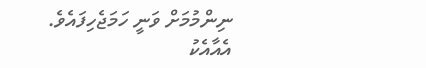ނިންމުމަށް ވަނީ ހަމަޖެހިފައެވެ. އެއާއެކު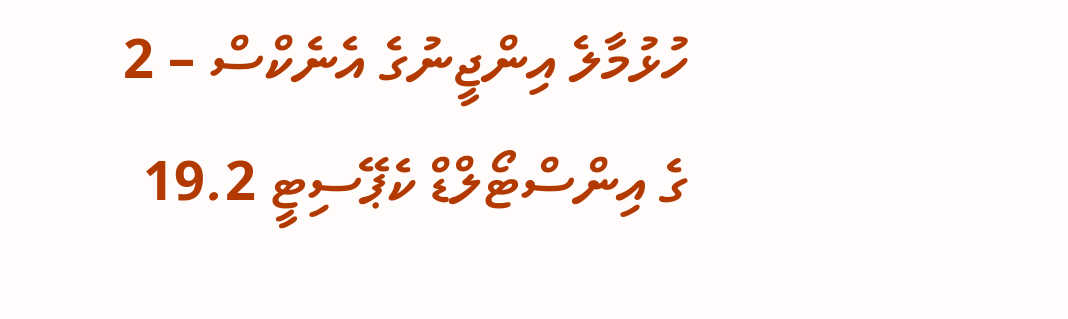ހުޅުމާލެ އިންޖީނުގެ އެނެކްސް – 2 ގެ އިންސްޓޯލްޑް ކެޕޭސިޓީ 19.2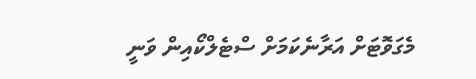މެގަވޮޓަށް އަރާނެކަމަށް ސްޓެލްކޯއިން ވަނީ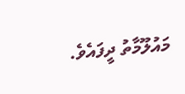މައުލޫމާތު ދީފައެވެ.